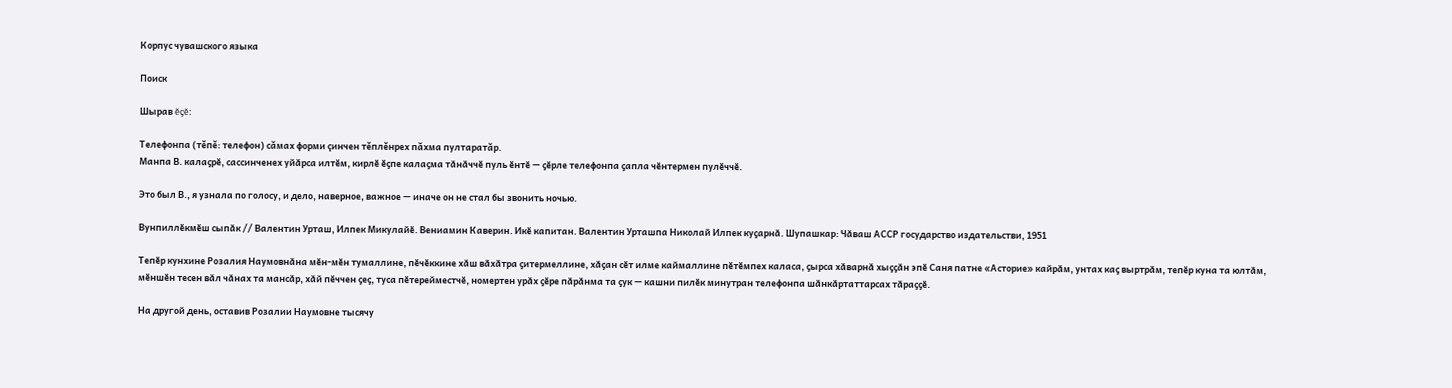Корпус чувашского языка

Поиск

Шырав ĕçĕ:

Телефонпа (тĕпĕ: телефон) сăмах форми çинчен тĕплĕнрех пăхма пултаратăр.
Манпа В. калаҫрӗ, сассинченех уйӑрса илтӗм, кирлӗ ӗҫпе калаҫма тӑнӑччӗ пуль ӗнтӗ — ҫӗрле телефонпа ҫапла чӗнтермен пулӗччӗ.

Это был В., я узнала по голосу, и дело, наверное, важное — иначе он не стал бы звонить ночью.

Вунпиллӗкмӗш сыпӑк // Валентин Урташ, Илпек Микулайӗ. Вениамин Каверин. Икӗ капитан. Валентин Урташпа Николай Илпек куҫарнӑ. Шупашкар: Чӑваш АССР государство издательстви, 1951

Тепӗр кунхине Розалия Наумовнӑна мӗн-мӗн тумаллине, пӗчӗккине хӑш вӑхӑтра ҫитермеллине, хӑҫан сӗт илме каймаллине пӗтӗмпех каласа, ҫырса хӑварнӑ хыҫҫӑн эпӗ Саня патне «Асторие» кайрӑм, унтах каҫ выртрӑм, тепӗр куна та юлтӑм, мӗншӗн тесен вӑл чӑнах та мансӑр, хӑй пӗччен ҫеҫ, туса пӗтерейместчӗ, номертен урӑх ҫӗре пӑрӑнма та ҫук — кашни пилӗк минутран телефонпа шӑнкӑртаттарсах тӑраҫҫӗ.

На другой день, оставив Розалии Наумовне тысячу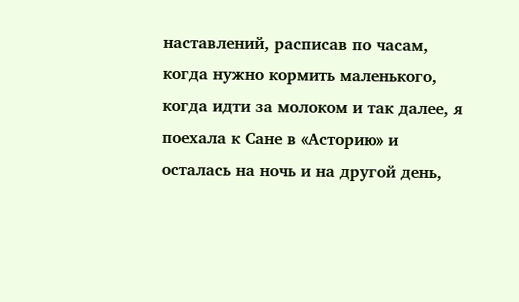наставлений, расписав по часам, когда нужно кормить маленького, когда идти за молоком и так далее, я поехала к Сане в «Асторию» и осталась на ночь и на другой день,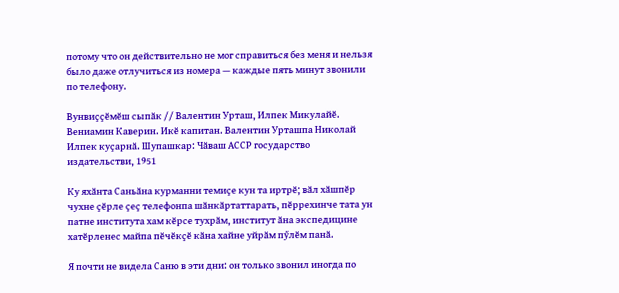потому что он действительно не мог справиться без меня и нельзя было даже отлучиться из номера — каждые пять минут звонили по телефону.

Вунвиҫҫӗмӗш сыпӑк // Валентин Урташ, Илпек Микулайӗ. Вениамин Каверин. Икӗ капитан. Валентин Урташпа Николай Илпек куҫарнӑ. Шупашкар: Чӑваш АССР государство издательстви, 1951

Ку яхӑнта Саньӑна курманни темиҫе кун та иртрӗ; вӑл хӑшпӗр чухне ҫӗрле ҫеҫ телефонпа шӑнкӑртаттарать, пӗррехинче тата ун патне института хам кӗрсе тухрӑм, институт ӑна экспедицине хатӗрленес майпа пӗчӗкҫӗ кӑна хайне уйрӑм пӳлӗм панӑ.

Я почти не видела Саню в эти дни: он только звонил иногда по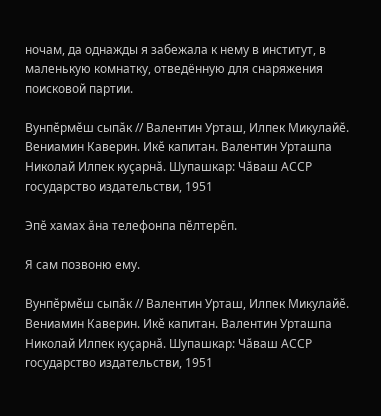ночам, да однажды я забежала к нему в институт, в маленькую комнатку, отведённую для снаряжения поисковой партии.

Вунпӗрмӗш сыпӑк // Валентин Урташ, Илпек Микулайӗ. Вениамин Каверин. Икӗ капитан. Валентин Урташпа Николай Илпек куҫарнӑ. Шупашкар: Чӑваш АССР государство издательстви, 1951

Эпӗ хамах ӑна телефонпа пӗлтерӗп.

Я сам позвоню ему.

Вунпӗрмӗш сыпӑк // Валентин Урташ, Илпек Микулайӗ. Вениамин Каверин. Икӗ капитан. Валентин Урташпа Николай Илпек куҫарнӑ. Шупашкар: Чӑваш АССР государство издательстви, 1951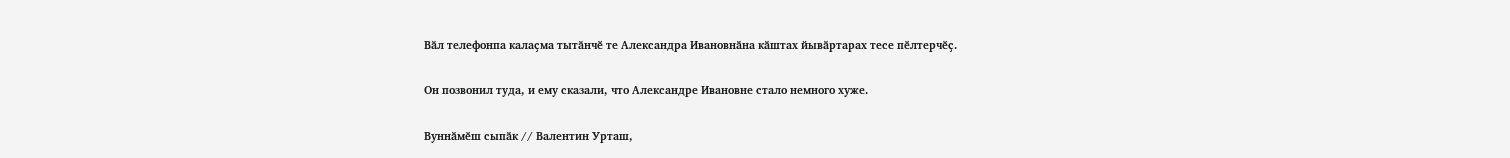Вӑл телефонпа калаҫма тытӑнчӗ те Александра Ивановнӑна кӑштах йывӑртарах тесе пӗлтерчӗҫ.

Он позвонил туда, и ему сказали, что Александре Ивановне стало немного хуже.

Вуннӑмӗш сыпӑк // Валентин Урташ,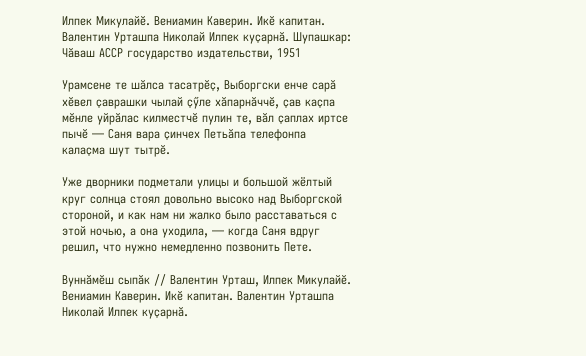Илпек Микулайӗ. Вениамин Каверин. Икӗ капитан. Валентин Урташпа Николай Илпек куҫарнӑ. Шупашкар: Чӑваш АССР государство издательстви, 1951

Урамсене те шӑлса тасатрӗҫ, Выборгски енче сарӑ хӗвел ҫаврашки чылай ҫӳле хӑпарнӑччӗ, ҫав каҫпа мӗнле уйрӑлас килместчӗ пулин те, вӑл ҫаплах иртсе пычӗ — Саня вара ҫинчех Петьӑпа телефонпа калаҫма шут тытрӗ.

Уже дворники подметали улицы и большой жёлтый круг солнца стоял довольно высоко над Выборгской стороной, и как нам ни жалко было расставаться с этой ночью, а она уходила, — когда Саня вдруг решил, что нужно немедленно позвонить Пете.

Вуннӑмӗш сыпӑк // Валентин Урташ, Илпек Микулайӗ. Вениамин Каверин. Икӗ капитан. Валентин Урташпа Николай Илпек куҫарнӑ.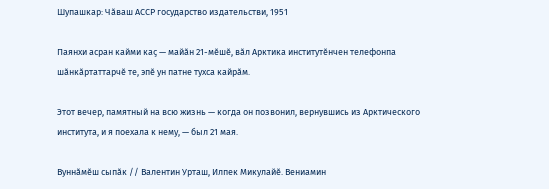Шупашкар: Чӑваш АССР государство издательстви, 1951

Паянхи асран кайми каҫ — майӑн 21-мӗшӗ, вӑл Арктика институтӗнчен телефонпа шӑнкӑртаттарчӗ те, эпӗ ун патне тухса кайрӑм.

Этот вечер, памятный на всю жизнь — когда он позвонил, вернувшись из Арктического института, и я поехала к нему, — был 21 мая.

Вуннӑмӗш сыпӑк // Валентин Урташ, Илпек Микулайӗ. Вениамин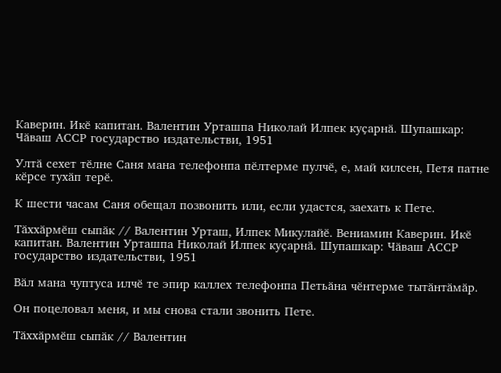Каверин. Икӗ капитан. Валентин Урташпа Николай Илпек куҫарнӑ. Шупашкар: Чӑваш АССР государство издательстви, 1951

Ултӑ сехет тӗлне Саня мана телефонпа пӗлтерме пулчӗ, е, май килсен, Петя патне кӗрсе тухӑп терӗ.

К шести часам Саня обещал позвонить или, если удастся, заехать к Пете.

Тӑххӑрмӗш сыпӑк // Валентин Урташ, Илпек Микулайӗ. Вениамин Каверин. Икӗ капитан. Валентин Урташпа Николай Илпек куҫарнӑ. Шупашкар: Чӑваш АССР государство издательстви, 1951

Вӑл мана чуптуса илчӗ те эпир каллех телефонпа Петьӑна чӗнтерме тытӑнтӑмӑр.

Он поцеловал меня, и мы снова стали звонить Пете.

Тӑххӑрмӗш сыпӑк // Валентин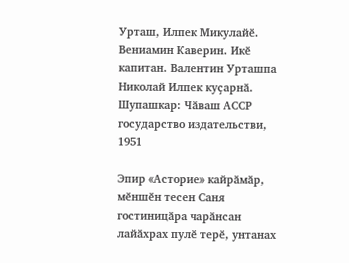Урташ, Илпек Микулайӗ. Вениамин Каверин. Икӗ капитан. Валентин Урташпа Николай Илпек куҫарнӑ. Шупашкар: Чӑваш АССР государство издательстви, 1951

Эпир «Асторие» кайрӑмӑр, мӗншӗн тесен Саня гостиницӑра чарӑнсан лайӑхрах пулӗ терӗ, унтанах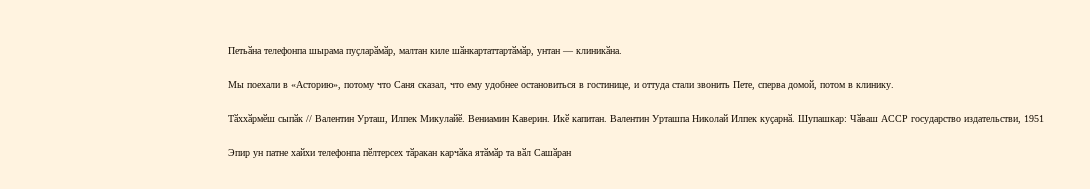Петьӑна телефонпа шырама пуҫларӑмӑр, малтан киле шӑнкартаттартӑмӑр, унтан — клиникӑна.

Мы поехали в «Асторию», потому что Саня сказал, что ему удобнее остановиться в гостинице, и оттуда стали звонить Пете, сперва домой, потом в клинику.

Тӑххӑрмӗш сыпӑк // Валентин Урташ, Илпек Микулайӗ. Вениамин Каверин. Икӗ капитан. Валентин Урташпа Николай Илпек куҫарнӑ. Шупашкар: Чӑваш АССР государство издательстви, 1951

Эпир ун патне хайхи телефонпа пӗлтерсех тӑракан карчӑка ятӑмӑр та вӑл Сашӑран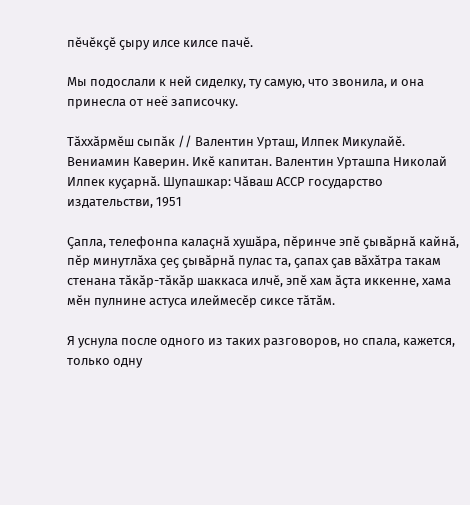пӗчӗкҫӗ ҫыру илсе килсе пачӗ.

Мы подослали к ней сиделку, ту самую, что звонила, и она принесла от неё записочку.

Тӑххӑрмӗш сыпӑк // Валентин Урташ, Илпек Микулайӗ. Вениамин Каверин. Икӗ капитан. Валентин Урташпа Николай Илпек куҫарнӑ. Шупашкар: Чӑваш АССР государство издательстви, 1951

Ҫапла, телефонпа калаҫнӑ хушӑра, пӗринче эпӗ ҫывӑрнӑ кайнӑ, пӗр минутлӑха ҫеҫ ҫывӑрнӑ пулас та, ҫапах ҫав вӑхӑтра такам стенана тӑкӑр-тӑкӑр шаккаса илчӗ, эпӗ хам ӑҫта иккенне, хама мӗн пулнине астуса илеймесӗр сиксе тӑтӑм.

Я уснула после одного из таких разговоров, но спала, кажется, только одну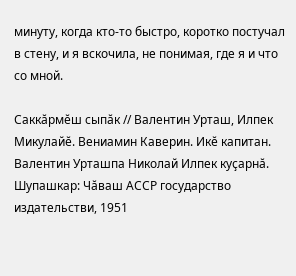минуту, когда кто-то быстро, коротко постучал в стену, и я вскочила, не понимая, где я и что со мной.

Саккӑрмӗш сыпӑк // Валентин Урташ, Илпек Микулайӗ. Вениамин Каверин. Икӗ капитан. Валентин Урташпа Николай Илпек куҫарнӑ. Шупашкар: Чӑваш АССР государство издательстви, 1951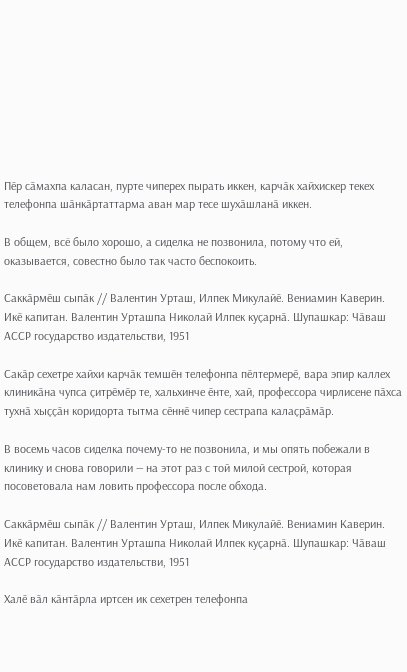Пӗр сӑмахпа каласан, пурте чиперех пырать иккен, карчӑк хайхискер текех телефонпа шӑнкӑртаттарма аван мар тесе шухӑшланӑ иккен.

В общем, всё было хорошо, а сиделка не позвонила, потому что ей, оказывается, совестно было так часто беспокоить.

Саккӑрмӗш сыпӑк // Валентин Урташ, Илпек Микулайӗ. Вениамин Каверин. Икӗ капитан. Валентин Урташпа Николай Илпек куҫарнӑ. Шупашкар: Чӑваш АССР государство издательстви, 1951

Сакӑр сехетре хайхи карчӑк темшӗн телефонпа пӗлтермерӗ, вара эпир каллех клиникӑна чупса ҫитрӗмӗр те, хальхинче ӗнте, хай, профессора чирлисене пӑхса тухнӑ хыҫҫӑн коридорта тытма сӗннӗ чипер сестрапа калаҫрӑмӑр.

В восемь часов сиделка почему-то не позвонила, и мы опять побежали в клинику и снова говорили — на этот раз с той милой сестрой, которая посоветовала нам ловить профессора после обхода.

Саккӑрмӗш сыпӑк // Валентин Урташ, Илпек Микулайӗ. Вениамин Каверин. Икӗ капитан. Валентин Урташпа Николай Илпек куҫарнӑ. Шупашкар: Чӑваш АССР государство издательстви, 1951

Халӗ вӑл кӑнтӑрла иртсен ик сехетрен телефонпа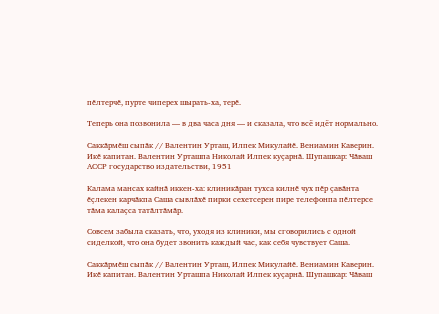пӗлтерчӗ, пурте чиперех шырать-ха, терӗ.

Теперь она позвонила — в два часа дня — и сказала, что всё идёт нормально.

Саккӑрмӗш сыпӑк // Валентин Урташ, Илпек Микулайӗ. Вениамин Каверин. Икӗ капитан. Валентин Урташпа Николай Илпек куҫарнӑ. Шупашкар: Чӑваш АССР государство издательстви, 1951

Калама мансах кайнӑ иккен-ха: клиникӑран тухса килнӗ чух пӗр ҫавӑнта ӗҫлекен карчӑкпа Саша сывлӑхӗ пирки сехетсерен пире телефонпа пӗлтерсе тӑма калаҫса татӑлтӑмӑр.

Совсем забыла сказать, что, уходя из клиники, мы сговорились с одной сиделкой, что она будет звонить каждый час, как себя чувствует Саша.

Саккӑрмӗш сыпӑк // Валентин Урташ, Илпек Микулайӗ. Вениамин Каверин. Икӗ капитан. Валентин Урташпа Николай Илпек куҫарнӑ. Шупашкар: Чӑваш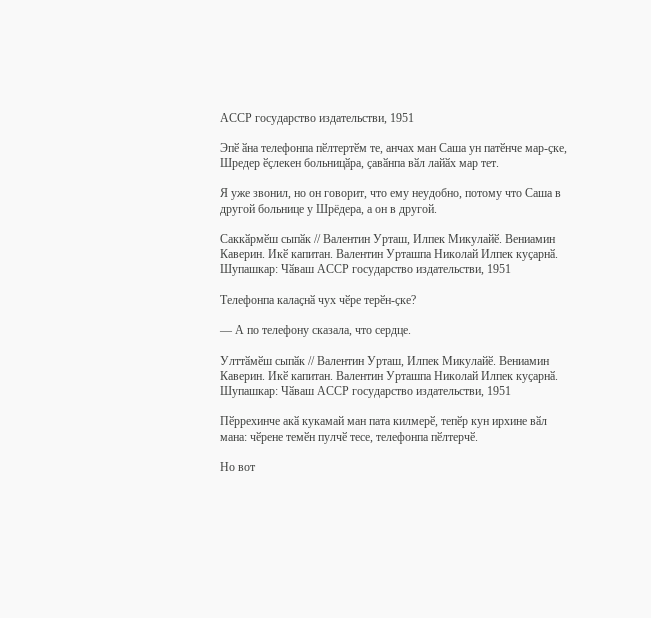АССР государство издательстви, 1951

Эпӗ ӑна телефонпа пӗлтертӗм те, анчах ман Саша ун патӗнче мар-ҫке, Шредер ӗҫлекен больницӑра, ҫавӑнпа вӑл лайӑх мар тет.

Я уже звонил, но он говорит, что ему неудобно, потому что Саша в другой больнице у Шрёдера, а он в другой.

Саккӑрмӗш сыпӑк // Валентин Урташ, Илпек Микулайӗ. Вениамин Каверин. Икӗ капитан. Валентин Урташпа Николай Илпек куҫарнӑ. Шупашкар: Чӑваш АССР государство издательстви, 1951

Телефонпа калаҫнӑ чух чӗре терӗн-ҫке?

— А по телефону сказала, что сердце.

Улттӑмӗш сыпӑк // Валентин Урташ, Илпек Микулайӗ. Вениамин Каверин. Икӗ капитан. Валентин Урташпа Николай Илпек куҫарнӑ. Шупашкар: Чӑваш АССР государство издательстви, 1951

Пӗррехинче акӑ кукамай ман пата килмерӗ, тепӗр кун ирхине вӑл мана: чӗрене темӗн пулчӗ тесе, телефонпа пӗлтерчӗ.

Но вот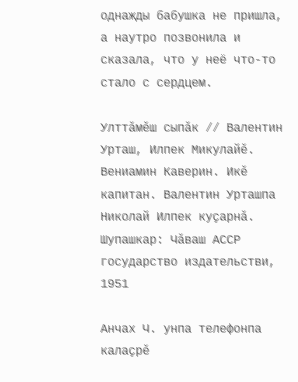однажды бабушка не пришла, а наутро позвонила и сказала, что у неё что-то стало с сердцем.

Улттӑмӗш сыпӑк // Валентин Урташ, Илпек Микулайӗ. Вениамин Каверин. Икӗ капитан. Валентин Урташпа Николай Илпек куҫарнӑ. Шупашкар: Чӑваш АССР государство издательстви, 1951

Анчах Ч. унпа телефонпа калаҫрӗ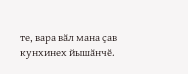те, вара вӑл мана ҫав кунхинех йышӑнчӗ.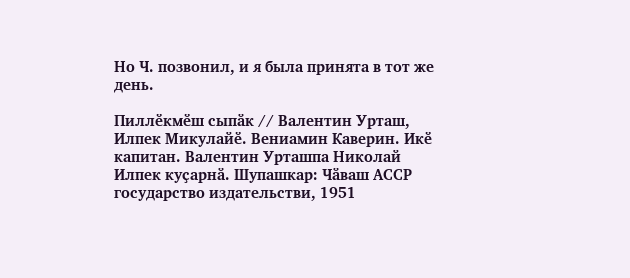Но Ч. позвонил, и я была принята в тот же день.

Пиллӗкмӗш сыпӑк // Валентин Урташ, Илпек Микулайӗ. Вениамин Каверин. Икӗ капитан. Валентин Урташпа Николай Илпек куҫарнӑ. Шупашкар: Чӑваш АССР государство издательстви, 1951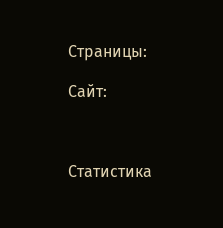Страницы:

Сайт:



Статистика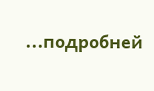...подробней